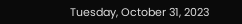Tuesday, October 31, 2023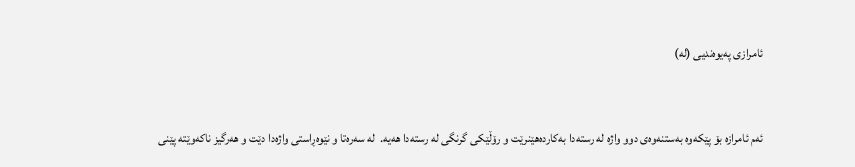ئامرازی پەیوەندیی (لە)


ئەم ئامرازە بۆ پێکەوە بەستنەوەی دوو واژە لە رستەدا بەکاردەهێنرێت و رۆڵێکی گرنگی لە رستەدا هەیە.  لە سەرەتا و نێوەڕاستی واژەدا دێت و هەرگیز ناکەوێتە پێنی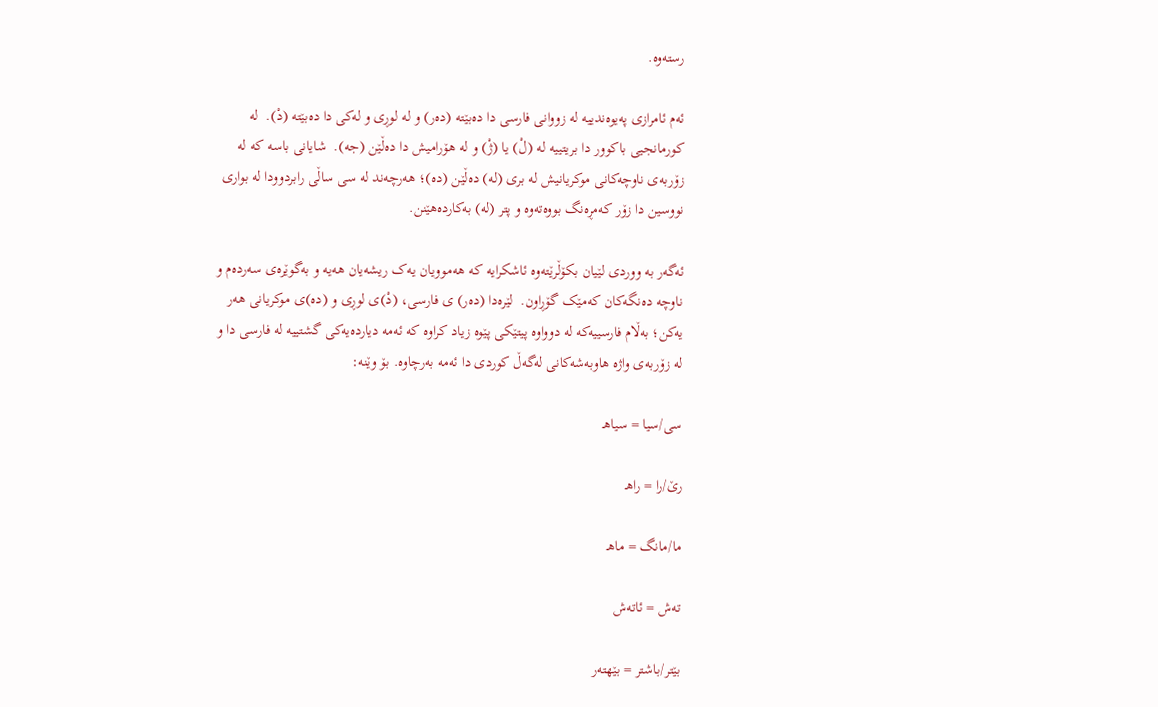رستەوە.

ئەم ئامرازی پەیوەندییە لە زووانی فارسی دا دەبێتە (دەر) و لە لوڕی و لەکی دا دەبێتە (دْ).  لە کورمانجیی باکوور دا بریتییە لە (لْ) یا (ژْ) و لە هۆرامیش دا دەڵێن (جە).  شایانی باسە کە لە زۆربەی ناوچەکانی موکریانیش لە بری (لە) دەڵێن (دە)؛ هەرچەند لە سی ساڵی رابردوودا لە بواری نووسین دا زۆر کەمڕەنگ بووەتەوە و پتر (لە) بەکاردەهێنن.

ئەگەر بە ووردی لێیان بکۆڵرێتەوە ئاشکرایە کە هەموویان یەک ریشەیان هەیە و بەگوێرەی سەردەم و ناوچە دەنگەکان کەمێک گۆڕاون.  لێرەدا (دەر) ی فارسی، (دْ)ی لوڕی و (دە)ی موکریانی هەر یەکن؛ بەڵام فارسییەکە لە دوواوە پیتێکی پێوە زیاد کراوە کە ئەمە دیاردەیەکی گشتییە لە فارسی دا و لە زۆربەی واژە هاوبەشەکانی لەگەڵ کوردی دا ئەمە بەرچاوە. بۆ وێنە:

سی/سیا = سیاهـ

رێ/را = راهـ

ما/مانگ = ماهـ

تەش = ئاتەش

بێتر/باشتر = بێهتەر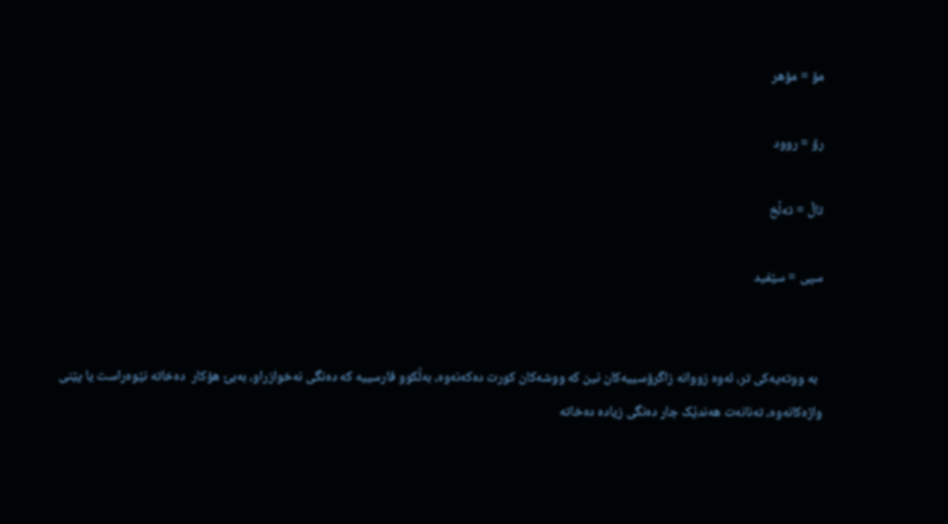مۆ = مۆهر

رۆ = روود

تاڵ = تەڵخ

سپی = سێفید


  بە ووتەیەکی تر، ئەوە زووانە زاگرۆسییەکان نین کە ووشەکان کورت دەکەنەوە، بەڵکوو فارسییە کە دەنگی نەخوازراو، بەبێ هۆکار  دەخاتە نێوەراست یا پێنی واژەکانەوە، تەنانەت هەندێک جار دەنگی زیادە دەخاتە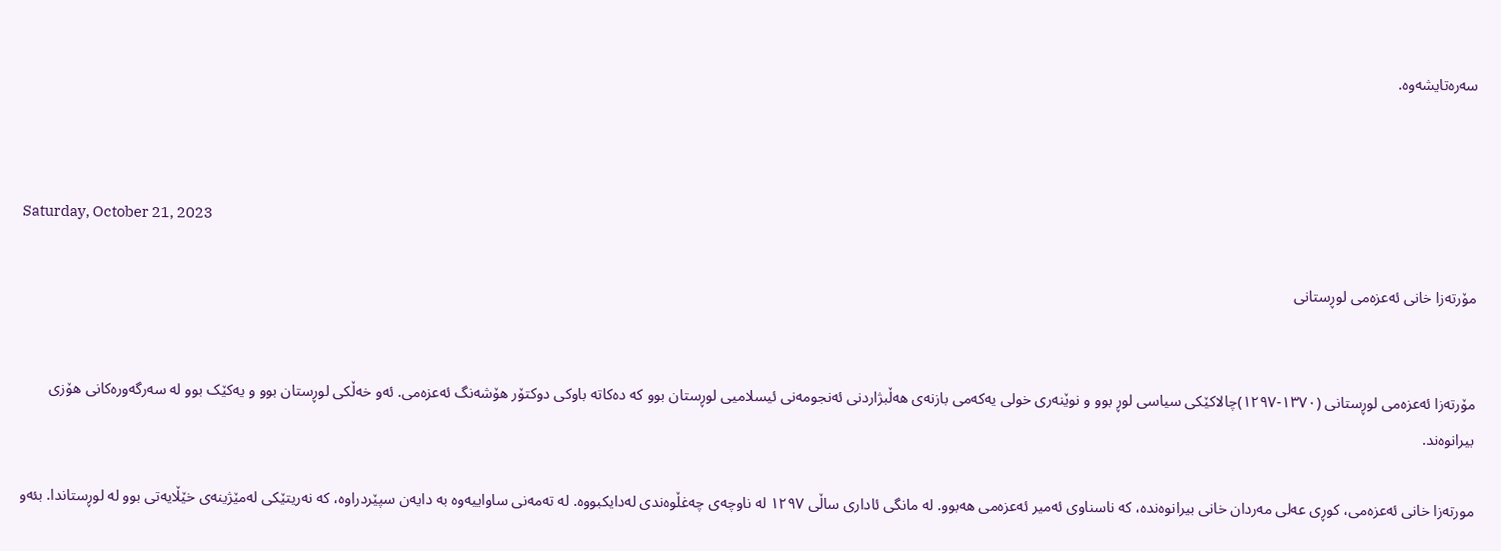سەرەتایشەوە.



Saturday, October 21, 2023

مۆرتەزا خانی ئەعزەمی لوڕستانی


مۆرتەزا ئەعزەمی لوڕستانی (١٣٧٠-١٢٩٧)چالاکێکی سیاسی لوڕ بوو و نوێنەری خولی یەکەمی بازنەی هەڵبژاردنی ئەنجومەنی ئیسلامیی لوڕستان بوو کە دەکاتە باوکی دوکتۆر هۆشەنگ ئەعزەمی. ئەو خەڵکی لوڕستان بوو و یەکێک بوو لە سەرگەورەکانی هۆزی بیرانوەند.

مورتەزا خانی ئەعزەمی، کوڕی عەلی مەردان خانی بیرانوەندە، کە ناسناوی ئەمیر ئەعزەمی هەبوو. لە مانگی ئاداری ساڵی ١٢٩٧ لە ناوچەی چەغڵوەندی لەدایکبووە. لە تەمەنی ساواییەوە بە دایەن سپێردراوە، کە نەریتێکی لەمێژینەی خێڵایەتی بوو لە لوڕستاندا. بئەو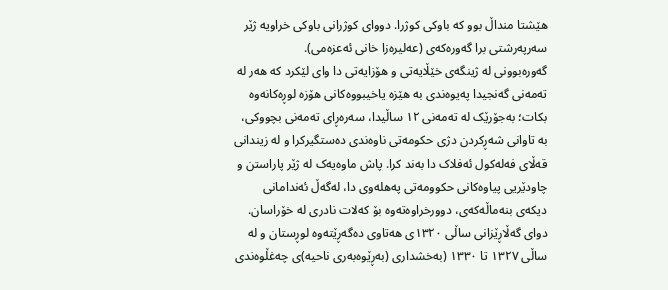هێشتا منداڵ بوو کە باوکی کوژرا. دووای کوژرانی باوکی خراویە ژێر سەرپەرشتی برا گەورەکەی (عەلیرەزا خانی ئەعزەمی).
گەورەبوونی لە ژینگەی خێڵایەتی و هۆزایەتی دا وای لێکرد کە هەر لە تەمەنی گەنجیدا پەیوەندی بە هێزە یاخیبووەکانی هۆزە لوڕەکانەوە بکات؛ بەجۆرێک لە تەمەنی ١٢ ساڵیدا، سەرەڕای تەمەنی بچووکی، بە تاوانی شەڕکردن دژی حکومەتی ناوەندی دەستگیرکرا و لە زیندانی قەڵای فەلەکول ئەفلاک دا بەند کرا. پاش ماوەیەک لە ژێر پاراستن و چاودێریی پیاوەکانی حکوومەتی پەهلەوی دا، لەگەڵ ئەندامانی دیکەی بنەماڵەکەی، دوورخراوەتەوە بۆ کەلات نادری لە خۆراسان.
دوای گەڵاڕێزانی ساڵی ١٣٢٠ی هەتاوی دەگەڕێتەوە لوڕستان و لە ساڵی ١٣٢٧ تا ١٣٣٠ (بەخشداری (بەڕێوەبەری ناحیە)ی چەغڵوەندی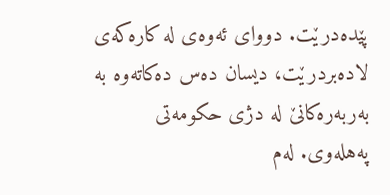پێدەدرێت. دووای ئەوەی لە کارەکەی لادەبردرێت، دیسان دەس دەکاتەوە بە بەربەرەکانێ لە دژی حکومەتی پەهلەوی. لەم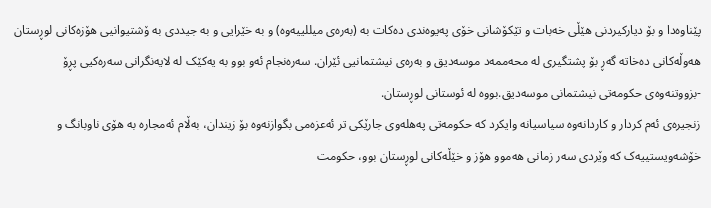پێناوەدا و بۆ دیارکیردنی هێڵی خەبات و تێکۆشانی خۆی پەیوەندی دەکات بە (بەرەی میللییەوە) و بە خێرایی و بە جیددی بە ۆشتیوانیی هۆزەکانی لوڕستان هەوڵەکانی دەخاتە گەڕ بۆ پشتگیری لە محەممەد موسەدیق و بەرەی نیشتمانیی ئێران. سەرەنجام ئەو بوو بە یەکێک لە لایەنگرانی سەرەکیی پڕۆ -بزووتنەوەی حکومەتی نیشتمانی موسەدیق.بووە لە ئوستانی لوڕستان.
زنجیره‌ی ئه‌م کردار و کاردانه‌وه‌ سیاسیانه‌ وایکرد که‌ حکومه‌تی په‌هله‌وی جارێکی تر ئەعزەمی بگوازنه‌وه‌ بۆ زیندان، به‌ڵام ئه‌مجاره‌ به‌ هۆی ناوبانگ و خۆشەویستییەک که‌ وێردی سەر زمانی هه‌موو هۆز و خێڵه‌کانی لوڕستان بوو، حکومت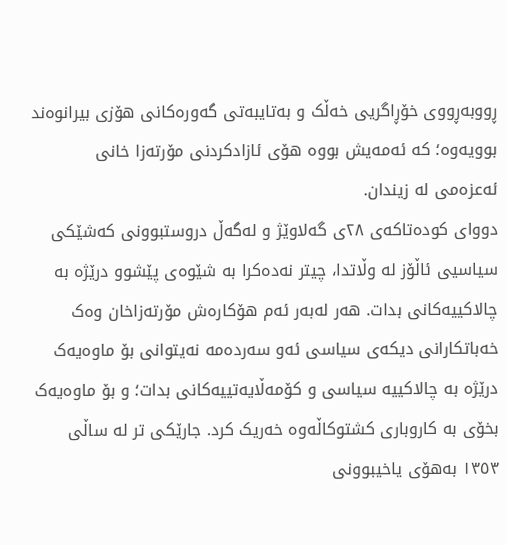ڕووبه‌ڕووی خۆڕاگریی خه‌ڵک و بەتایبەتی گەورەکانی هۆزی بیرانوەند بوویه‌وه‌؛ کە ئەمەیش بووە هۆی ئازادکردنی مۆرتەزا خانی ئەعزەمی لە زیندان.
دووای کودەتاکەی ٢٨ی گەلاوێژ و لەگەڵ دروستبوونی کەشێکی سیاسیی ئاڵۆز لە وڵاتدا، چیتر نەدەکرا بە شێوەی پێشوو درێژە بە چالاکییەکانی بدات. هەر لەبەر ئەم هۆکارەش مۆرتەزاخان وەک خەباتکارانی دیکەی سیاسی ئەو سەردەمە نەیتوانی بۆ ماوەیەک درێژە بە چالاکییە سیاسی و کۆمەڵایەتییەکانی بدات؛ و بۆ ماوەیەک بخۆی بە کاروباری کشتوکاڵەوە خەریک کرد. جارێکی تر لە ساڵی ١٣٥٣ بەهۆی یاخیبوونی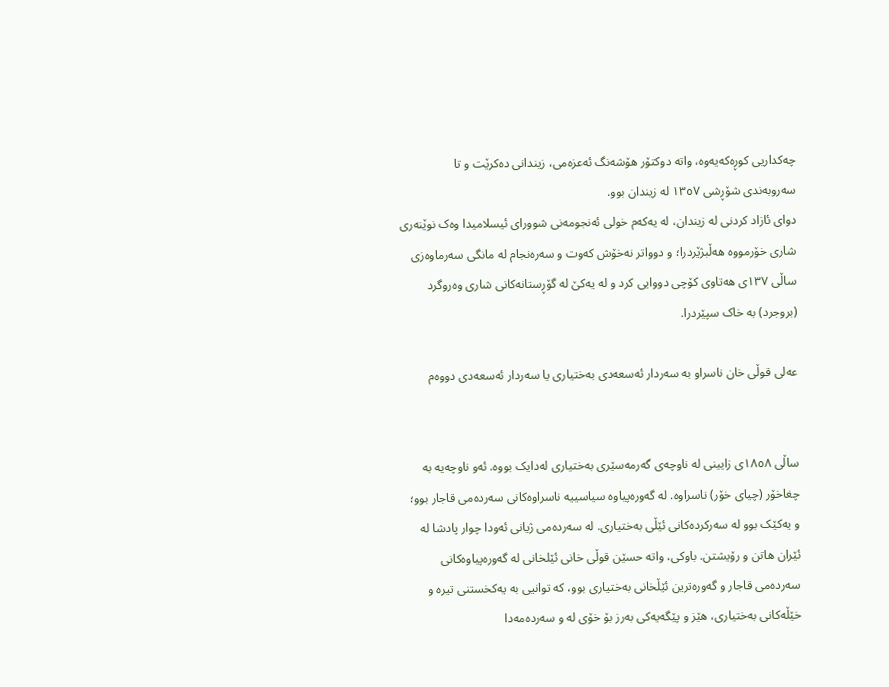چەکداریی کوڕەکەیەوە، واتە دوکتۆر هۆشەنگ ئەعزەمی، زیندانی دەکرێت و تا سەروبەندی شۆڕشی ١٣٥٧ لە زیندان بوو.
دوای ئازاد کردنی لە زیندان، لە یەکەم خولی ئەنجومەنی شوورای ئیسلامیدا وەک نوێنەری شاری خۆرمووە هەڵبژێردرا؛ و دوواتر نەخۆش کەوت و سەرەنجام لە مانگی سەرماوەزی ساڵی ١٣٧ی هەتاوی کۆچی دووایی کرد و لە یەکێ لە گۆڕستانەکانی شاری وەروگرد (بروجرد) بە خاک سپێردرا.

عەلی قوڵی خان ناسراو بە سەردار ئەسعەدی بەختیاری یا سەردار ئەسعەدی دووەم


ساڵی ١٨٥٨ی زایینی لە ناوچەی گەرمەسێری بەختیاری لەدایک بووە. ئەو ناوچەیە بە چغاخۆر (چیای خۆر) ناسراوە. لە گەورەپیاوە سیاسییە ناسراوەکانی سەردەمی قاجار بوو؛ و یەکێک بوو لە سەرکردەکانی ئێڵی بەختیاری. لە سەردەمی ژیانی ئەودا چوار پادشا لە ئێران هاتن و رۆیشتن. باوکی، واتە حسێن قوڵی خانی ئێلخانی لە گەورەپیاوەکانی سەردەمی قاجار و گەورەترین ئێڵخانی بەختیاری بوو، کە توانیی بە یەکخستنی تیرە و خێڵەکانی بەختیاری، هێز و پێگەیەکی بەرز بۆ خۆی لە و سەردەمەدا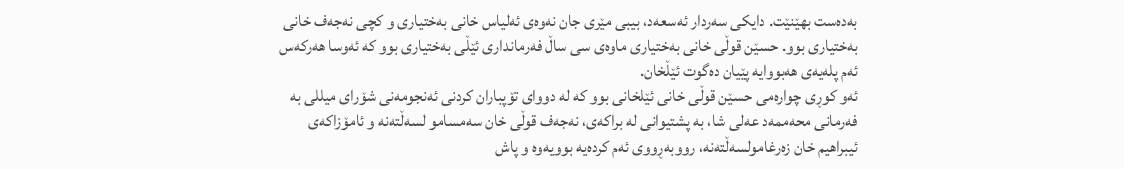بەدەست بهێنێت. دایکی سەردار ئەسعەد، بیبی مێری جان نەوەی ئەلیاس خانی بەختیاری و کچی نەجەف خانی بەختیاری بوو. حسێن قوڵی خانی بەختیاری ماوەی سی ساڵ فەرمانداری ئێڵی بەختیاری بوو کە ئەوسا هەرکەس ئەم پلەیەی هەبووایە پێیان دەگوت ئێڵخان.
ئەو کوڕی چوارەمی حسێن قوڵی خانی ئێلخانی بوو کە لە دووای تۆپباران کردنی ئەنجومەنی شۆرای میللی بە فەرمانی محەممەد عەلی شا، بە پشتیوانی لە براکەی، نەجەف قوڵی خان سەمسامو لسەڵتەنە و ئامۆزاکەی ئیبراهیم خان زەرغامولسەڵتەنە، رووبەڕووی ئەم کردەیە بوویەوە و پاش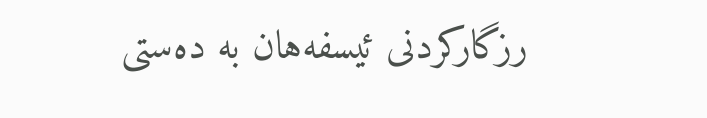رزگارکردنی ئیسفەهان بە دەستی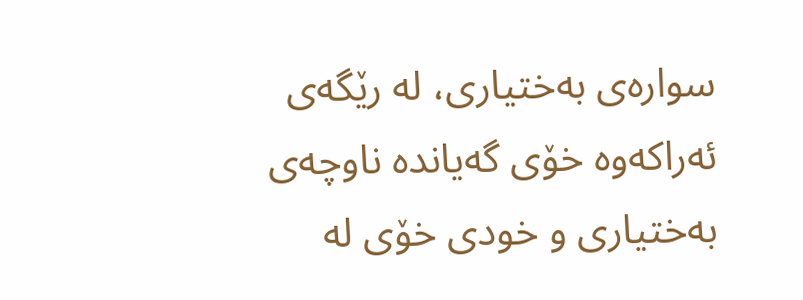سوارەی بەختیاری، لە رێگەی ئەراکەوە خۆی گەیاندە ناوچەی بەختیاری و خودی خۆی لە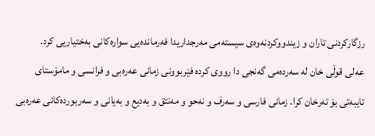رزگارکردنی تاران و زیندووکردنەوەی سیستەمی مەرجداریدا فەرماندەیی سوارەکانی بەختیاریی کرد.
عەلی قوڵی خان لە سەردەمی گەنجی دا رووی کردە فێربوونی زمانی عەرەبی و فرانسی و مامۆستای تایبەتی بۆ تەرخان کرا. زمانی فارسی و سەرف و نەحو و مەنتق و بەدیع و بەیانی و سەربوردەکانی عەرەبی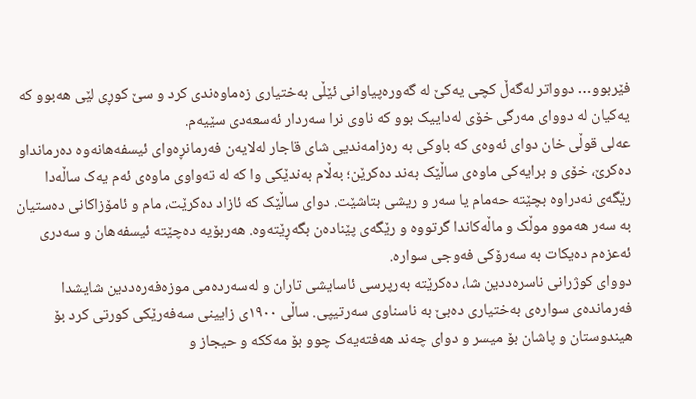فێربوو… دوواتر لەگەڵ کچی یەکێ لە گەورەپیاوانی ئێڵی بەختیاری زەماوەندی کرد و سێ کوڕی لێی هەبوو کە یەکیان لە دووای مەرگی خۆی لەداییک بوو کە ناوی نرا سەردار ئەسعەدی سێیەم.
عەلی قوڵی خان دوای ئەوەی کە باوکی بە رەزامەندیی شای قاجار لەلایەن فەرمانڕەوای ئیسفەهانەوە دەرمانداو دەکرێ، خۆی و برایەکی ماوەی ساڵێک بەند دەکرێن؛ بەڵام بەندێکی وا کە لە تەواوی ماوەی ئەم یەک ساڵەدا رێگەی نەدراوە بچێتە حەمام یا سەر و ریشی بتاشێت. دوای ساڵێک کە ئازاد دەکرێت، مام و ئامۆزاکانی دەستیان بە سەر هەموو موڵک و ماڵەکاندا گرتووە و رێگەی پێنادەن بگەڕێتەوە. هەربۆیە دەچێتە ئیسفەهان و سەدری ئەعزەم دەیکات بە سەرۆکی فەوجی سوارە.
دووای کوژرانی ناسرەددین شا، دەکرێتە بەرپرسی ئاسایشی تاران و لەسەردەمی موزەفەرەددین شایشدا فەرماندەی سوارەی بەختیاری دەبێ بە ناسناوی سەرتیپی. ساڵی ١٩٠٠ی زایینی سەفەرێکی کورتی کرد بۆ هیندوستان و پاشان بۆ میسر و دوای چەند هەفتەیەک چوو بۆ مەککە و حیجاز و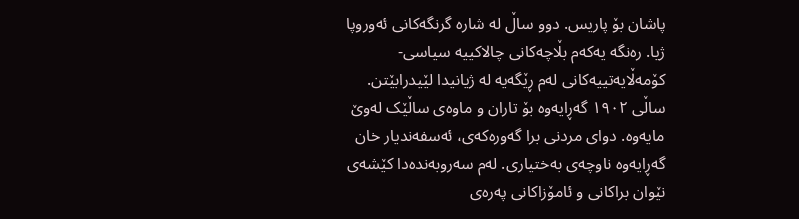پاشان بۆ پاریس. دوو ساڵ لە شارە گرنگەکانی ئەوروپا ژیا. رەنگە یەکەم بڵاچەکانی چالاکییە سیاسی-کۆمەڵایەتییەکانی لەم ڕێگەیە لە ژیانیدا لێیدرابێتن.
ساڵی ١٩٠٢ گەڕایەوە بۆ تاران و ماوەی ساڵێک لەوێ مایەوە. دوای مردنی برا گەورەکەی، ئەسفەندیار خان گەڕایەوە ناوچەی بەختیاری. لەم سەروبەندەدا کێشەی نێوان براکانی و ئامۆزاکانی پەرەی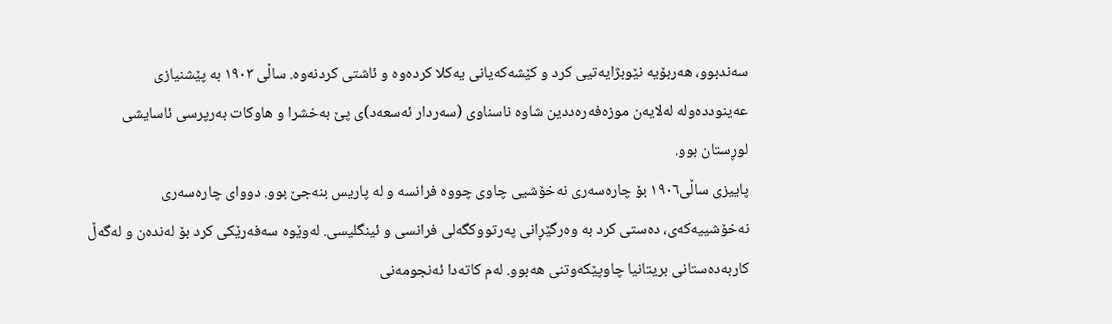سەندبوو، هەربۆیە نێوبژایەتیی کرد و کێشەکەیانی یەکلا کردەوە و ئاشتی کردنەوە. ساڵی ١٩٠٣ بە پێشنیازی عەینوددەولە لەلایەن موزەفەرەددین شاوە ناسناوی (سەردار ئەسعەد)ی پێ بەخشرا و هاوکات بەرپرسی ئاسایشی لوڕستان بوو.
پاییزی ساڵی١٩٠٦ بۆ چارەسەری نەخۆشیی چاوی چووە فرانسە و لە پاریس بنەجێ بوو. دووای چارەسەری نەخۆشییەکەی، دەستی کرد بە وەرگێڕانی پەرتووکگەلی فرانسی و ئینگلیسی. لەوێوە سەفەرێکی کرد بۆ لەندەن و لەگەڵ کاربەدەستانی بریتانیا چاوپێکەوتنی هەبوو. لەم کاتەدا ئەنجومەنی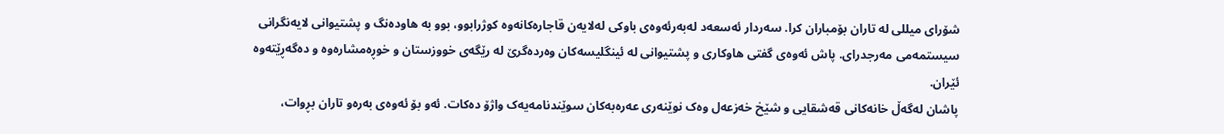شۆرای میللی لە تاران بۆمباران کرا. سەردار ئەسعەد لەبەرئەوەی باوکی لەلایەن قاجارەکانەوە کوژرابوو، بوو بە هاودەنگ و پشتیوانی لایەنگرانی سیستمەمی مەرجدرای. پاش ئەوەی گفتی هاوکاری و پشتیوانی لە ئینگلیسەکان وەردەگرێ لە رێگەی خووزستان و خوڕەمشارەوە و دەگەڕێتەوە ئێران.
پاشان لەگەڵ خانەکانی قەشقایی و شێخ خەزعەل وەک نوێنەری عەرەبەکان سوێندنامەیەک واژۆ دەکات. ئەو بۆ ئەوەی بەرەو تاران بڕوات،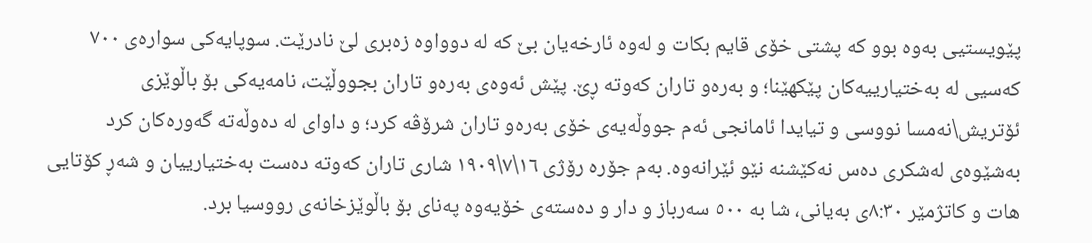پێویستیی بەوە بوو کە پشتی خۆی قایم بکات و لەوە ئارخەیان بێ کە لە دوواوە زەبری لێ نادرێت. سوپایەکی سوارەی ٧٠٠ کەسیی لە بەختیارییەکان پێکهێنا؛ و بەرەو تاران کەوتە ڕێ. پێش ئەوەی بەرەو تاران بجووڵێت، نامەیەکی بۆ باڵوێزی ئۆتریش\نەمسا نووسی و تیایدا ئامانجی ئەم جووڵەیەی خۆی بەرەو تاران شرۆڤە کرد؛ و داوای لە دەوڵەتە گەورەکان کرد بەشێوەی لەشکری دەس نەکێشنە نێو ئێرانەوە. بەم جۆرە رۆژی ١٦\٧\١٩٠٩ شاری تاران کەوتە دەست بەختیارییان و شەڕ کۆتایی هات و کاتژمێر ٨:٣٠ی بەیانی، شا بە ٥٠٠ سەرباز و دار و دەستەی خۆیەوە پەنای بۆ باڵوێزخانەی رووسیا برد.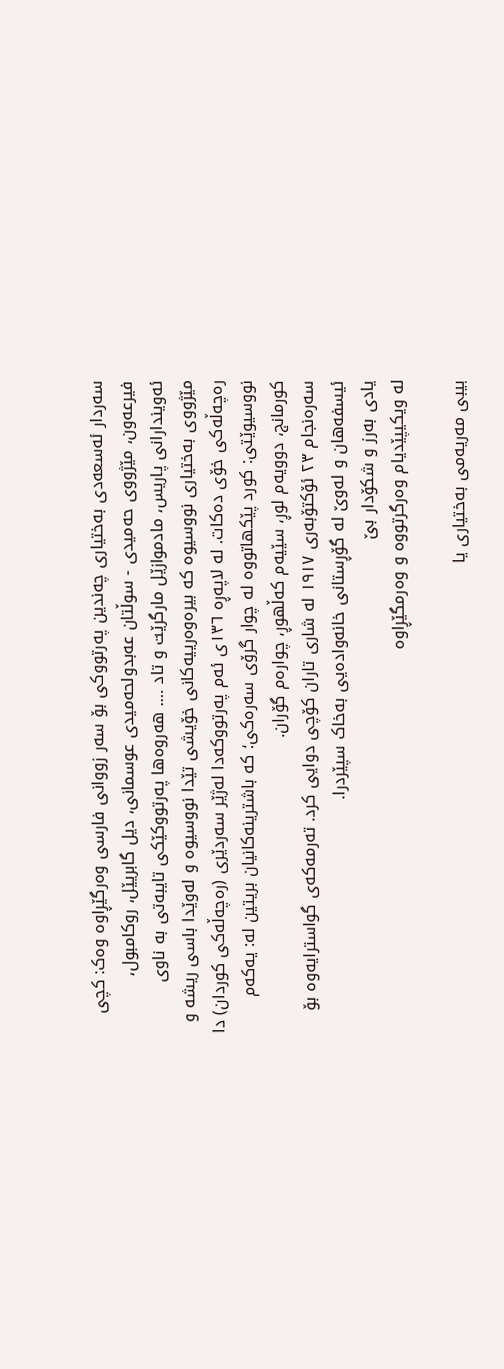سەردار ئەسعەدی بەختیاری چەندین پەرتووکی بۆ سەر زووانی فارسی وەرگێڕاوە وەک: کچی فیرعەون، مێژووی حەمیدی - سوڵتان عەبدولحەمیدی عوسمانی، دیل گابریێل، روکامبول، ئەویندارانی پاریس، مادموازێل مارگرێت و تاد …. هەروەها پەرتووکێکی تایبەتی بە ناوی مێژووی بەختیاری نووسیوە کە بیرەوەرییەکانی خۆیشی تێدا نووسیوە و لەوێدا باسی ریشە و رەچەڵەکی خۆی دەکات. لە لاپەڕە ١٣٦ی ئەم پەرتووکەدا لەژێر سەردێری (رەچەڵەکی کوردان) دا نووسیوێتی: کورد پێکهاتووە لە چوار گرۆی سەرەکی؛ کە باشترینەکانیان بریتین لە: یەکەم کورمانج، دوویەم لوڕ، سێیەم کەڵهوڕ، چوارەم گۆران.
سەرەنجام ٢٣ ئۆکتۆبەری ١٩١٧ لە شاری تاران کۆچی دوایی کرد. تەرمەکەی گواسترایەوە بۆ ئیسفەهان و لەوێ لە گۆڕستانی خانەوادەیی بەخاک سپێردرا.
یادی بەرز و شکۆدار بێ
لە ویکیپێدیام وەرگرتووە و وەرمگێڕاوە

بیبی مەریەمی بەختیاری یا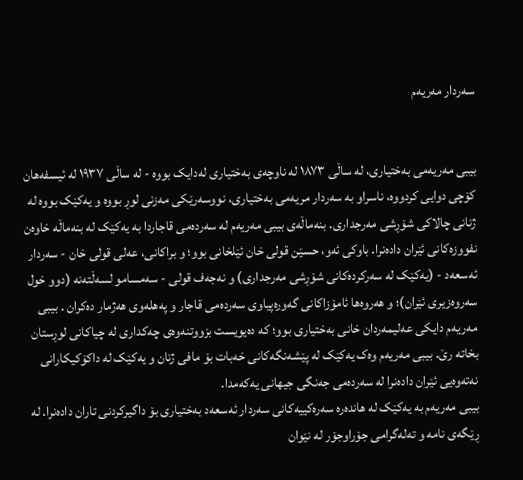سەردار مەریەم


بیبی مەریەمی بەختیاری، لە ساڵی ١٨٧٣ لە ناوچەی بەختیاری لەدایک بووە - لە ساڵی ١٩٣٧ لە ئیسفەهان کۆچی دوایی کردووە، ناسراو بە سەردار مریەمی بەختیاری، نووسەرێکی مەزنی لوڕ بووە و یەکێک بووە لە ژنانی چالاکی شۆڕشی مەرجداری. بنەماڵەی بیبی مەریەم لە سەردەمی قاجاردا بە یەکێک لە بنەماڵە خاوەن نفووزەکانی ئێران دادەنرا. باوکی ئەو، حسێن قولی خان ئێلخانی بوو؛ و براکانی، عەلی قولی خان - سەردار ئەسعەد - (یەکێک لە سەرکردەکانی شۆڕشی مەرجداری) و نەجەف قولی - سەمسامو لسەڵتەنە (دوو خول سەروەزیری ئێران)؛ و هەروەها ئامۆزاکانی گەورەپیاوی سەردەمی قاجار و پەهلەوی هەژمار دەکران . بیبی مەریەم دایکی عەلیمەردان خانی بەختیاری بوو؛ کە دەیویست بزووتنەوەی چەکداری لە چیاکانی لوڕستان بخاتە رێ. بیبی مەریەم وەک یەکێک لە پێشەنگەکانی خەبات بۆ مافی ژنان و یەکێک لە داکۆکیکارانی نەتەوەیی ئێران دادەنرا لە سەردەمی جەنگی جیهانی یەکەمدا.
بیبی مەریەم بە یەکێک لە هاندەرە سەرەکییەکانی سەردار ئەسعەد بەختیاری بۆ داگیرکردنی تاران دادەنرا. لە ڕێگەی نامە و تەلەگرامی جۆراوجۆر لە نێوان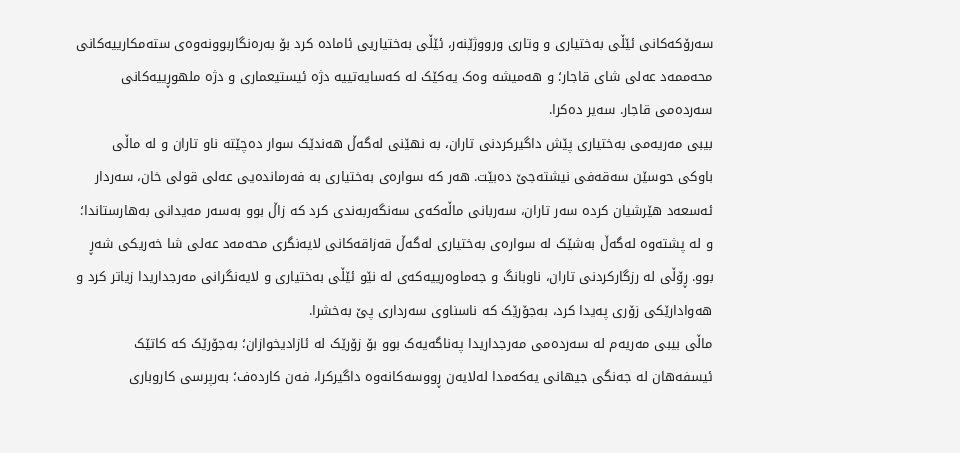سەرۆکەکانی ئێڵی بەختیاری و وتاری ورووژێنەر، ئێڵی بەختیاریی ئامادە کرد بۆ بەرەنگاربوونەوەی ستەمکارییەکانی محەممەد عەلی شای قاجار؛ و هەمیشە وەک یەکێک لە کەسایەتییە دژە ئیستیعماری و دژە ملهوڕییەکانی سەردەمی قاجار. سەیر دەکرا.
بیبی مەریەمی بەختیاری پێش داگیرکردنی تاران، بە نهێنی لەگەڵ هەندێک سوار دەچێتە ناو تاران و لە ماڵی باوکی حوسێن سەقەفی نیشتەجێ دەبێت. هەر کە سوارەی بەختیاری بە فەرماندەیی عەلی قولی خان، سەردار ئەسعەد هێرشیان کردە سەر تاران، سەربانی ماڵەکەی سەنگەربەندی کرد کە زاڵ بوو بەسەر مەیدانی بەهارستاندا؛ و لە پشتەوە لەگەڵ بەشێک لە سوارەی بەختیاری لەگەڵ قەزاقەکانی لایەنگری محەمەد عەلی شا خەریکی شەڕ بوو. ڕۆڵی لە رزگارکردنی تاران، ناوبانگ و جەماوەرییەکەی لە نێو ئێڵی بەختیاری و لایەنگرانی مەرجداریدا زیاتر کرد و هەوادارێکی زۆری پەیدا کرد، بەجۆرێک کە ناسناوی سەرداری پێ بەخشرا.
ماڵی بیبی مەریەم لە سەردەمی مەرجداریدا پەناگەیەک بوو بۆ زۆرێک لە ئازادیخوازان؛ بەجۆرێک کە کاتێک ئیسفەهان لە جەنگی جیهانی یەکەمدا لەلایەن ڕووسەکانەوە داگیرکرا، فەن کاردەف؛ بەرپرسی کاروباری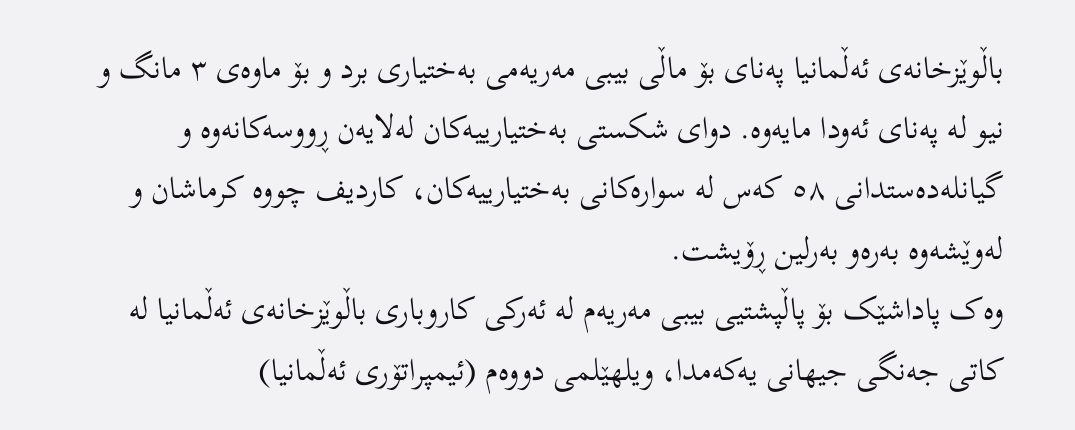باڵوێزخانەی ئەڵمانیا پەنای بۆ ماڵی بیبی مەریەمی بەختیاری برد و بۆ ماوەی ٣ مانگ و نیو لە پەنای ئەودا مایەوە. دوای شکستی بەختیارییەکان لەلایەن ڕووسەکانەوە و گیانلەدەستدانی ٥٨ کەس لە سوارەکانی بەختیارییەکان، کاردیف چووە کرماشان و لەوێشەوە بەرەو بەرلین ڕۆیشت.
وەک پاداشێک بۆ پاڵپشتیی بیبی مەریەم لە ئەرکی کاروباری باڵوێزخانەی ئەڵمانیا لە کاتی جەنگی جیهانی یەکەمدا، ویلهێلمی دووەم (ئیمپراتۆری ئەڵمانیا)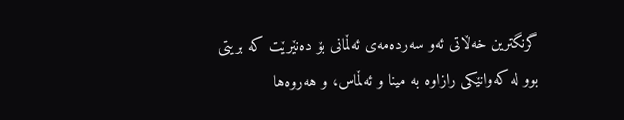گرنگترین خەڵاتی ئەو سەردەمەی ئەڵمانی بۆ دەنێرێت کە بریتی بوو لە کەوانێکی رازاوە بە مینا و ئەڵماس، و هەروەها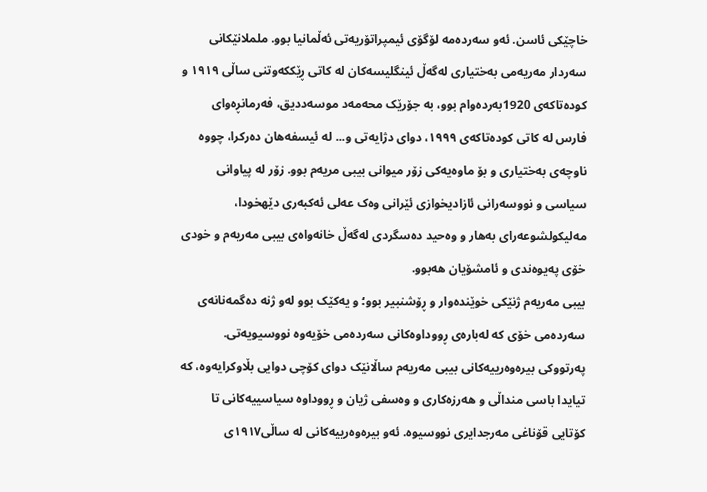خاچێکی ئاسن. ئەو سەردەمە لۆگۆی ئیمپراتۆریەتی ئەڵمانیا بوو. ململانێکانی سەردار مەریەمی بەختیاری لەگەڵ ئینگلیسەکان لە کاتی ڕێککەوتنی ساڵی ١٩١٩ و کودەتاکەی 1920بەردەوام بوو، بە جۆرێک محەمەد موسەددیق، فەرمانڕەوای فارس لە کاتی کودەتاکەی ١٩٩٩، دوای دژایەتی و... لە ئیسفەهان دەرکرا، چووە ناوچەی بەختیاری و بۆ ماوەیەکی زۆر میوانی بیبی مریەم بوو. زۆر لە پیاوانی سیاسی و نووسەرانی ئازادیخوازی ئێرانی وەک عەلی ئەکبەری دێهخودا، مەلیکولشوعەرای بەهار و وەحید دەسگردی لەگەڵ خانەواەی بیبی مەریەم و خودی خۆی پەیوەندی و ئامشۆیان هەبوو.
بیبی مەریەم ژنێکی خوێندەوار و ڕۆشنبیر بوو؛ و یەکێک بوو لەو ژنە دەگمەنانەی سەردەمی خۆی کە لەبارەی ڕووداوەکانی سەردەمی خۆیەوە نووسیویەتی. پەرتووکی بیرەوەرییەکانی بیبی مەریەم ساڵانێک دوای کۆچی دوایی بڵاوکرایەوە، کە تیایدا باسی منداڵی و هەرزەکاری و وەسفی ژیان و ڕووداوە سیاسییەکانی تا کۆتایی قۆناغی مەرجدایری نووسیوە. ئەو بیرەوەرییەکانی لە ساڵی١٩١٧ی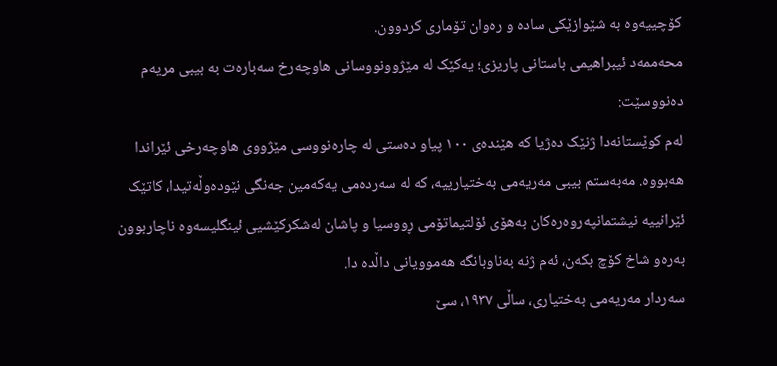کۆچییەوە بە شێوازێکی سادە و رەوان تۆماری کردوون.
محەممەد ئیبراهیمی باستانی پاریزی؛ یەکێک لە مێژوونووسانی هاوچەرخ سەبارەت بە بیبی مریەم دەنووسێت:
لەم کوێستانەدا ژنێک دەژیا کە هێندەی ١٠٠ پیاو دەستی لە چارەنووسی مێژووی هاوچەرخی ئێراندا هەبووە. مەبەستم بیبی مەریەمی بەختیارییە، کە لە سەردەمی یەکەمین جەنگی نێودەوڵەتیدا، کاتێک ئێرانییە نیشتمانپەروەرەکان بەهۆی ئۆلتیماتۆمی ڕووسیا و پاشان لەشکرکێشیی ئینگلیسەوە ناچاربوون بەرەو شاخ کۆچ بکەن، ئەم ژنە بەناوبانگە هەموویانی داڵدە دا.
سەردار مەریەمی بەختیاری، ساڵی ١٩٣٧، سێ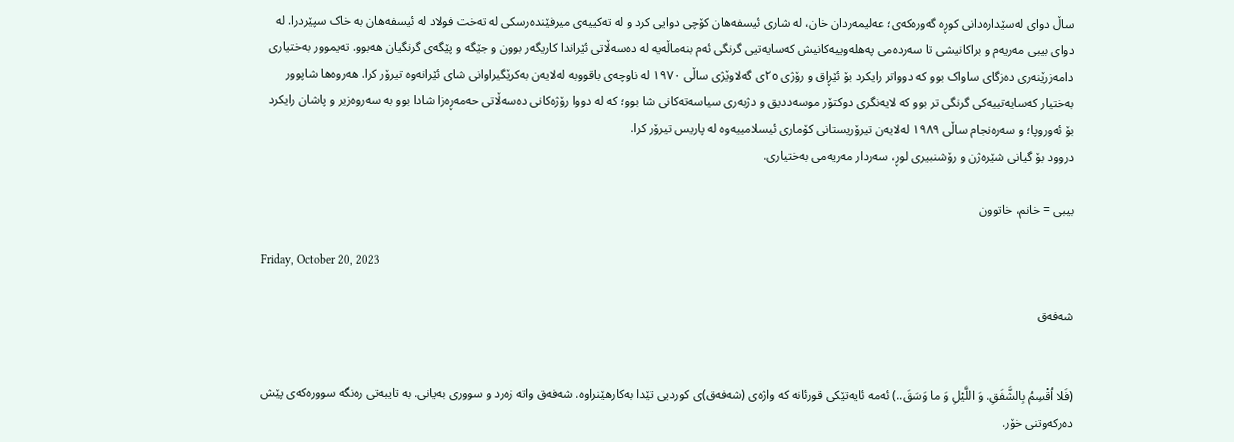ساڵ دوای لەسێدارەدانی کوڕە گەورەکەی؛ عەلیمەردان خان، لە شاری ئیسفەهان کۆچی دوایی کرد و لە تەکییەی میرفێندەرسکی لە تەخت فولاد لە ئیسفەهان بە خاک سپێردرا. لە دوای بیبی مەریەم و براکانیشی تا سەردەمی پەهلەوییەکانیش کەسایەتیی گرنگی ئەم بنەماڵەیە لە دەسەڵاتی ئێراندا کاریگەر بوون و جێگە و پێگەی گرنگیان هەبوو. تەیموور بەختیاری دامەزرێنەری دەزگای ساواک بوو کە دوواتر رایکرد بۆ ئێڕاق و رۆژی ٢٥ی گەلاوێژی ساڵی ١٩٧٠ لە ناوچەی باقووبە لەلایەن بەکرێگیراوانی شای ئێرانەوە تیرۆر کرا. هەروەها شاپوور بەختیار کەسایەتییەکی گرنگی تر بوو کە لایەنگری دوکتۆر موسەددیق و دژبەری سیاسەتەکانی شا بوو؛ کە لە دووا رۆژەکانی دەسەڵاتی حەمەڕەزا شادا بوو بە سەروەزیر و پاشان رایکرد بۆ ئەوروپا؛ و سەرەنجام ساڵی ١٩٨٩ لەلایەن تیرۆریستانی کۆماری ئیسلامییەوە لە پاریس تیرۆر کرا.
دروود بۆ گیانی شێرەژن و رۆشنبیری لوڕ، سەردار مەریەمی بەختیاری.

بیبی = خانم، خاتوون

Friday, October 20, 2023

شەفەق


(فَلا اُقْسِمُ‌ بِالشَّفَقِ‌. وَ اللَّیْلِ وَ ما وَسَقَ..) ئەمە ئایەتێکی قورئانە کە واژەی (شەفەق)ی کوردیی تێدا بەکارهێنراوە. شەفەق واتە زەرد و سووری بەیانی. بە تایبەتی رەنگە سوورەکەی پێش دەرکەوتنی خۆر.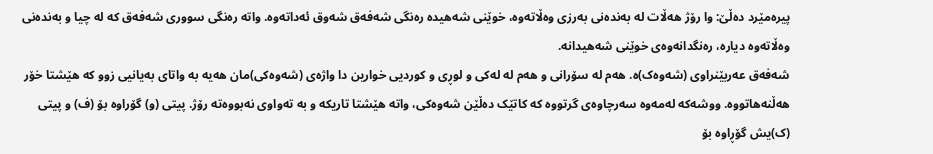پیرەمێرد دەڵێ: وا رۆژ هەڵات لە بەندەنی بەرزی وەڵاتەوە، خوێنی شەهیدە رەنگی شەفەق شەوق ئەداتەوە. واتە رەنگی سووری شەفەق کە لە چیا و بەندەنی وەڵاتەوە دیارە، رەنگدانەوەی خوێنی شەهیدانە.
شەفەق عەربێنراوی (شەوەک)ە. هەم لە سۆرانی و هەم لە لەکی و لوڕی و کوردیی خوارین دا واژەی (شەوەکی)مان هەیە بە واتای بەیانیی زوو کە هێشتا خۆر هەڵنەهاتووە. ووشەکە لەمەوە سەرچاوەی گرتووە کە کاتێک دەڵێن شەوەکی، واتە هێشتا تاریکە و بە تەواوی نەبووەتە رۆژ. پیتی (و) گۆراوە بۆ (ف) و پیتی (ک)یش گۆڕاوە بۆ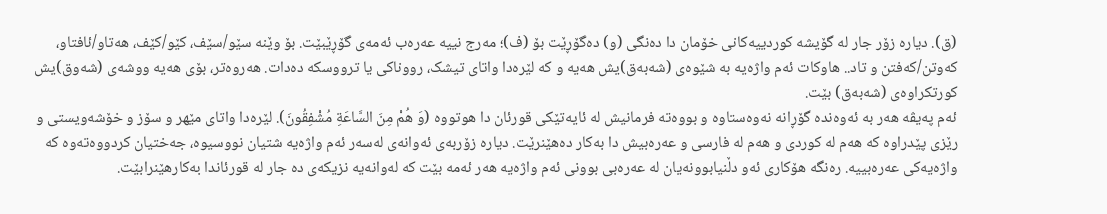(ق). دیارە زۆر جار لە گۆیشە کوردییەکانی خۆمان دا دەنگی (و) دەگۆڕێت بۆ (ف)؛ مەرج نییە عەرەب ئەمەی گۆڕێبێت. بۆ وێنە سێو/سێف، کێو/کێف، هەتاو/ئافتاو، کەوتن/کەفتن و تاد.. هاوکات ئەم واژەیە بە شێوەی (شەبەق)یش هەیە و کە لێرەدا واتای تیشک، رووناکی یا ترووسکە دەدات. هەروەتر، بۆی هەیە ووشەی (شەوق)یش کورتکراوەی (شەبەق) بێت.
ئەم پەیڤە هەر بە ئەوەندە گۆڕانە نەوەستاوە و بووەتە فرمانیش لە ئایەتێکی قورئان دا هوتووە (وَ هُمْ مِنَ‌ السَّاعَةِ مُشْفِقُونَ‌). لێرەدا واتای مێهر و سۆز و خۆشەویستی و رێزی پێدراوە کە هەم لە کوردی و هەم لە فارسی و عەرەبیش دا بەکار دەهێنرێت. دیارە زۆربەی ئەوانەی لەسەر ئەم واژەیە شتیان نووسیوە، جەختیان کردووەتەوە کە واژەیەکی عەرەبییە. رەنگە هۆکاری ئەو دڵنیابوونەیان لە عەرەبی بوونی ئەم واژەیە هەر ئەمە بێت کە لەوانەیە نزیکەی دە جار لە قورئاندا بەکارهێنرابێت.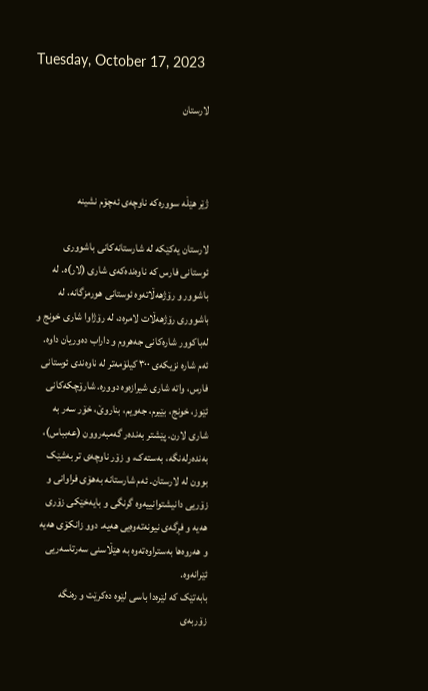Tuesday, October 17, 2023

لارستان



ژێر هێڵە سوورەکە ناوچەی ئەچۆم نشینە

لارستان یەکێکە لە شارستانەکانی باشووری ئوستانی فارس کە ناوەندەکەی شاری (لار)ە. لە باشوور و رۆژهەڵاتەوە ئوستانی هورمزگانە، لە باشووری رۆژهەڵات لامرەد، لە رۆژاوا شاری خونج و لەباکوور شارەکانی جەهروم و داراب دەوریان داوە. ئەم شارە نزیکەی ٣٠٠ کیلۆمەتر لە ناوەندی ئوستانی فارس، واتە شاری شیرازەوە دوورە. شارۆچکەکانی ئێوز، خونج، بێیرم، جەویم، بناروێ، خۆر سەر بە شاری لارن. پێشتر بەندەر گەمبەروون (عەبباس)، بەندەرلەنگە، بەستەک، و زۆر ناوچەی تر بەشێک بوون لە لارستان. ئەم شارستانە بەهۆی فراوانی و زۆریی دانیشتوانییەوە گرنگی و بایەخێکی زۆری هەیە و فڕگەی نیونەتەوەیی هەیە. دوو زانکۆی هەیە و هەروەها بەستراوەتەوە بە هێڵاسنی سەرتاسەریی ئێرانەوە.
بابەتێک کە لێرەدا باسی لێوە دەکرێت و رەنگە زۆربەی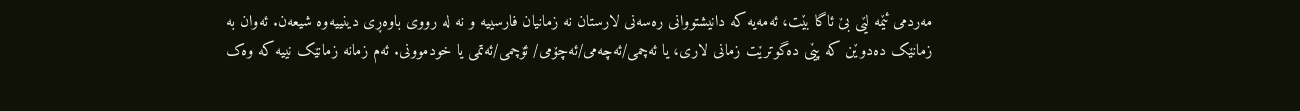مەردمی ئێمە لێی بێ ئاگا بێت، ئەمەیە کە دانیشتووانی رەسەنی لارستان نە زمانیان فارسییە و نە لە رووی باوەڕی دینییەوە شیعەن. ئەوان بە زمانێک دەدوێن کە پێی دەگوترێت زمانی لاری، یا ئەچمی/ئەچەمی/ئەچۆمی/ ئۆچمی/ئەتمی یا خودموونی. ئەم زمانە زمانێک نییە کە وەک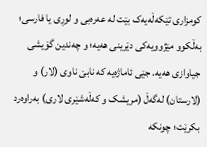کومزاری تێکەڵەیەک بێت لە عەرەبی و لوڕی یا فارسی؛ بەڵکوو مێژوویەکی دێرینی هەیە؛ و چەندین گۆیشی جیاوازی هەیە. جێی ئاماژەیە کە نابێ ناوی (لار) و (لارستان) لەگەڵ (مریشک و کەڵەشێری لاری) بەراوەرد بکرێت؛ چونکە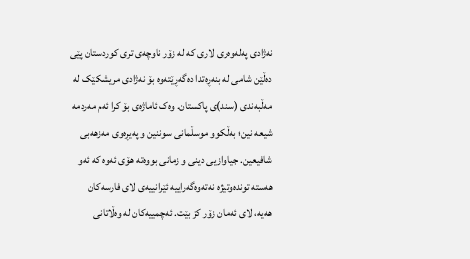نەژادی پەلەوەری لاری کە لە زۆر ناوچەی تری کوردستان پێی دەڵێن شامی لە بنەڕەتدا دەگەڕێتەوە بۆ نەژادی مریشکێک لە مەڵبەندی (سند)ی پاکستان. وەک ئاماژەی بۆ کرا ئەم مەردمە شیعە نین؛ بەڵکوو موسڵمانی سوننین و پەیڕەوی مەزهەبی شافیعین. جیاوازیی دینی و زمانی بووەتە هۆی ئەوە کە ئەو هەستە توندەوتیژە نەتەوەگەراییە ئێرانییەی لای فارسەکان هەیە، لای ئەمان زۆر کز بێت. ئەچمییەکان لە وەڵاتانی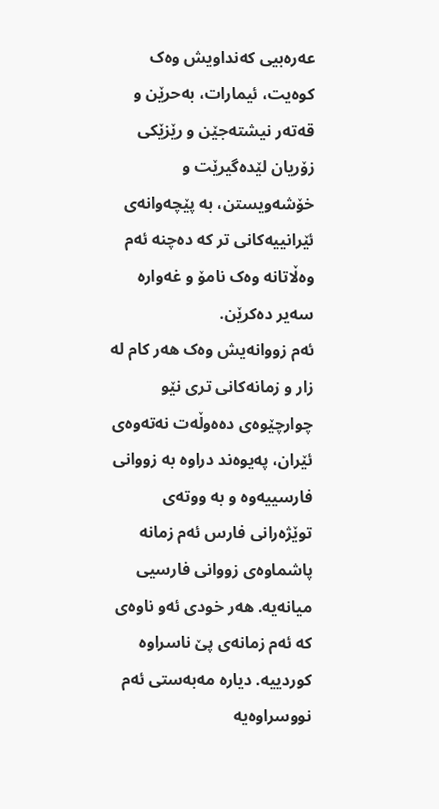عەرەبیی کەنداویش وەک کوەیت، ئیمارات، بەحرێن و قەتەر نیشتەجێن و رێزێکی زۆریان لێدەگیرێت و خۆشەویستن، بە پێچەوانەی ئێرانییەکانی تر کە دەچنە ئەم وەڵاتانە وەک نامۆ و غەوارە سەیر دەکرێن.
ئەم زووانەیش وەک هەر کام لە زار و زمانەکانی تری نێو چوارچێوەی دەەوڵەت نەتەوەی ئێران، پەیوەند دراوە بە زووانی فارسییەوە و بە ووتەی توێژەرانی فارس ئەم زمانە پاشماوەی زووانی فارسیی میانەیە. هەر خودی ئەو ناوەی کە ئەم زمانەی پێ ناسراوە کوردییە. دیارە مەبەستی ئەم نووسراوەیە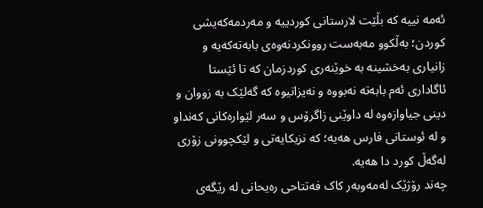ئەمە نییە کە بڵێت لارستانی کوردییە و مەردمەکەیشی کوردن؛ بەڵکوو مەبەست روونکردنەوەی بابەتەکەیە و زانیاری بەخشینە بە خوێنەری کوردزمان کە تا ئێستا ئاگاداری ئەم بابەتە نەبووە و نەیزانیوە کە گەلێک بە زووان و دینی جیاوازەوە لە داوێنی زاگرۆس و سەر لێوارەکانی کەنداو و لە ئوستانی فارس هەیە؛ کە نزیکایەتی و لێکچوونی زۆری لەگەڵ کورد دا هەیە.
چەند رۆژێک لەمەوبەر کاک فەتتاحی رەیحانی لە رێگەی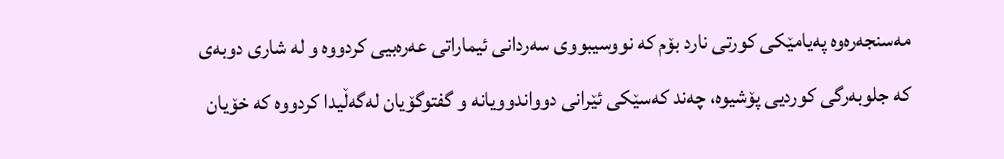مەسنجەرەوە پەیامێکی کورتی نارد بۆم کە نووسیبووی سەردانی ئیماراتی عەرەبیی کردووە و لە شاری دوبەی کە جلوبەرگی کوردیی پۆشیوە، چەند کەسێکی ئێرانی دوواندوویانە و گفتوگۆیان لەگەڵیدا کردووە کە خۆیان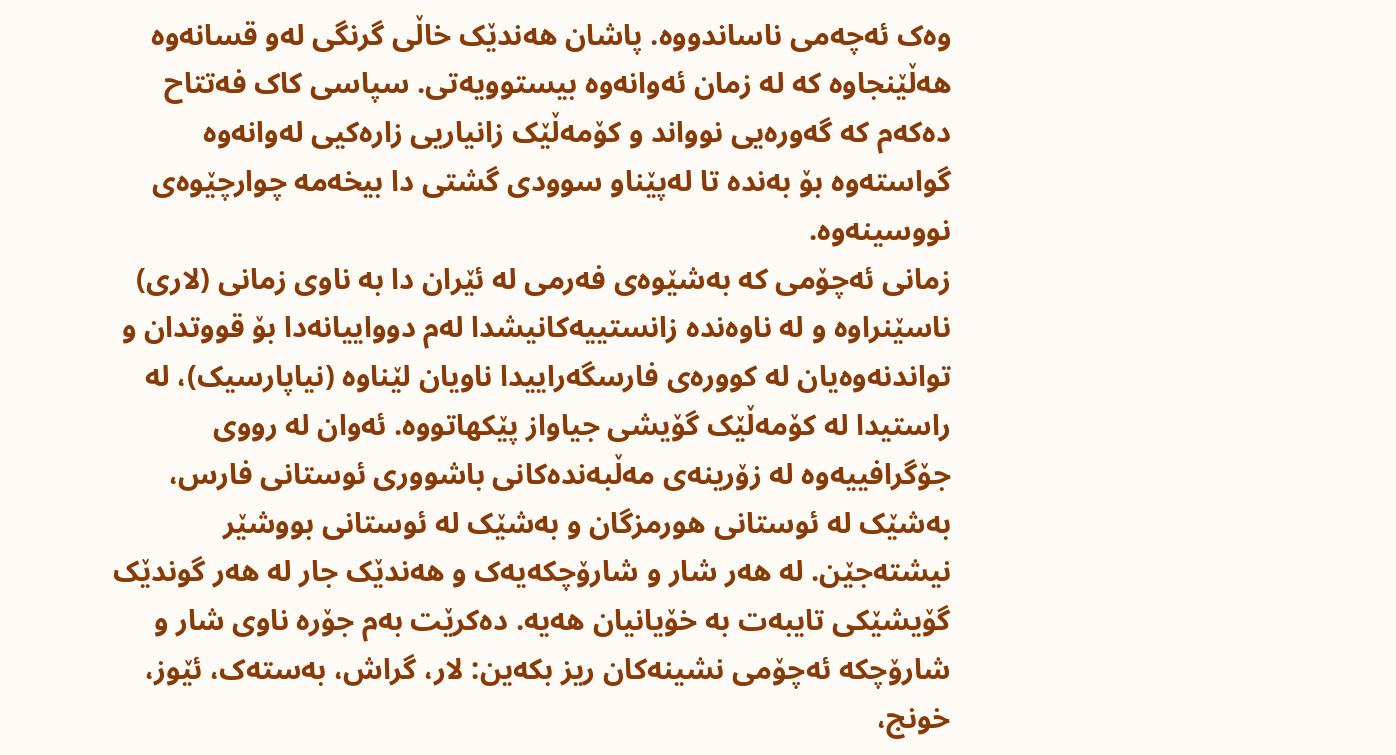وەک ئەچەمی ناساندووە. پاشان هەندێک خاڵی گرنگی لەو قسانەوە هەڵێنجاوە کە لە زمان ئەوانەوە بیستوویەتی. سپاسی کاک فەتتاح دەکەم کە گەورەیی نوواند و کۆمەڵێک زانیاریی زارەکیی لەوانەوە گواستەوە بۆ بەندە تا لەپێناو سوودی گشتی دا بیخەمە چوارچێوەی نووسینەوە.
زمانی ئەچۆمی کە بەشێوەی فەرمی لە ئێران دا بە ناوی زمانی (لاری) ناسێنراوە و لە ناوەندە زانستییەکانیشدا لەم دوواییانەدا بۆ قووتدان و تواندنەوەیان لە کوورەی فارسگەراییدا ناویان لێناوە (نیاپارسیک)، لە راستیدا لە کۆمەڵێک گۆیشی جیاواز پێکهاتووە. ئەوان لە رووی جۆگرافییەوە لە زۆرینەی مەڵبەندەکانی باشووری ئوستانی فارس، بەشێک لە ئوستانی هورمزگان و بەشێک لە ئوستانی بووشێر نیشتەجێن. لە هەر شار و شارۆچکەیەک و هەندێک جار لە هەر گوندێک گۆیشێکی تایبەت بە خۆیانیان هەیە. دەکرێت بەم جۆرە ناوی شار و شارۆچکە ئەچۆمی نشینەکان ریز بکەین: لار، گراش، بەستەک، ئێوز، خونج،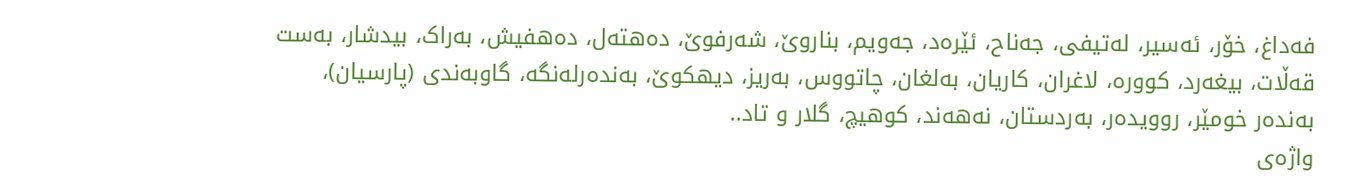فەداغ، خۆر، ئەسیر، لەتیفی، جەناح، ئێرەد، جەویم، بناروێ، شەرفوێ، دەهتەل، دەهفیش، بەراک، بیدشار، بەست قەڵات، بیغەرد، کوورە، لاغران، کاریان، بەلغان، چاتووس، بەریز، دیھکوێ، بەندەرلەنگە، گاوبەندی (پارسیان)، بەندەر خومێر، روویدەر، بەردستان، نەهەند، کوهیچ، گلار و تاد..
واژەی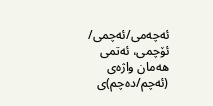ئەچەمی/ئەچمی/ ئۆچمی، ئەتمی هەمان واژەی (ئەچم/دەچم)ی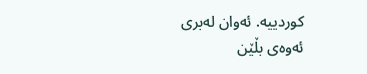کوردییە. ئەوان لەبری ئەوەی بڵێن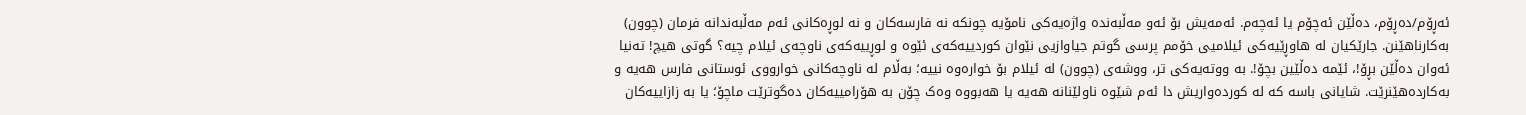ئەڕۆم/دەڕۆم، دەڵێن ئەچۆم یا ئەچەم. ئەمەیش بۆ ئەو مەڵبەندە واژەیەکی نامۆیە چونکە نە فارسەکان و نە لوڕەکانی ئەم مەڵبەندانە فرمان (چوون) بەکارناهێنن. جارێکیان لە هاوڕێیەکی ئیلامیی خۆمم پرسی گوتم جیاوازیی نێوان کوردییەکەی ئێوە و لوڕییەکەی ناوچەی ئیلام چیە؟ گوتی هیچ! تەنیا ئەوان دەڵێن بڕۆ!، ئێمە دەڵێین بچۆ!. بە ووتەیەکی تر، ووشەی (چوون) لە ئیلام بۆ خوارەوە نییە؛ بەڵام لە ناوچەکانی خوارووی ئوستانی فارس هەیە و بەکاردەهێنرێت. شایانی باسە کە لە کوردەواریش دا ئەم شێوە ناولێنانە هەیە یا هەبووە وەک چۆن بە هۆرامییەکان دەگوترێت ماچۆ؛ یا بە زازاییەکان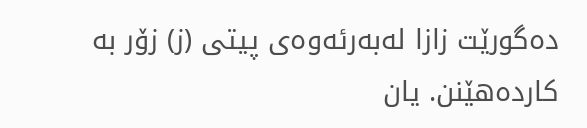دەگورێت زازا لەبەرئەوەی پیتی (ز) زۆر بە کاردەهێنن. یان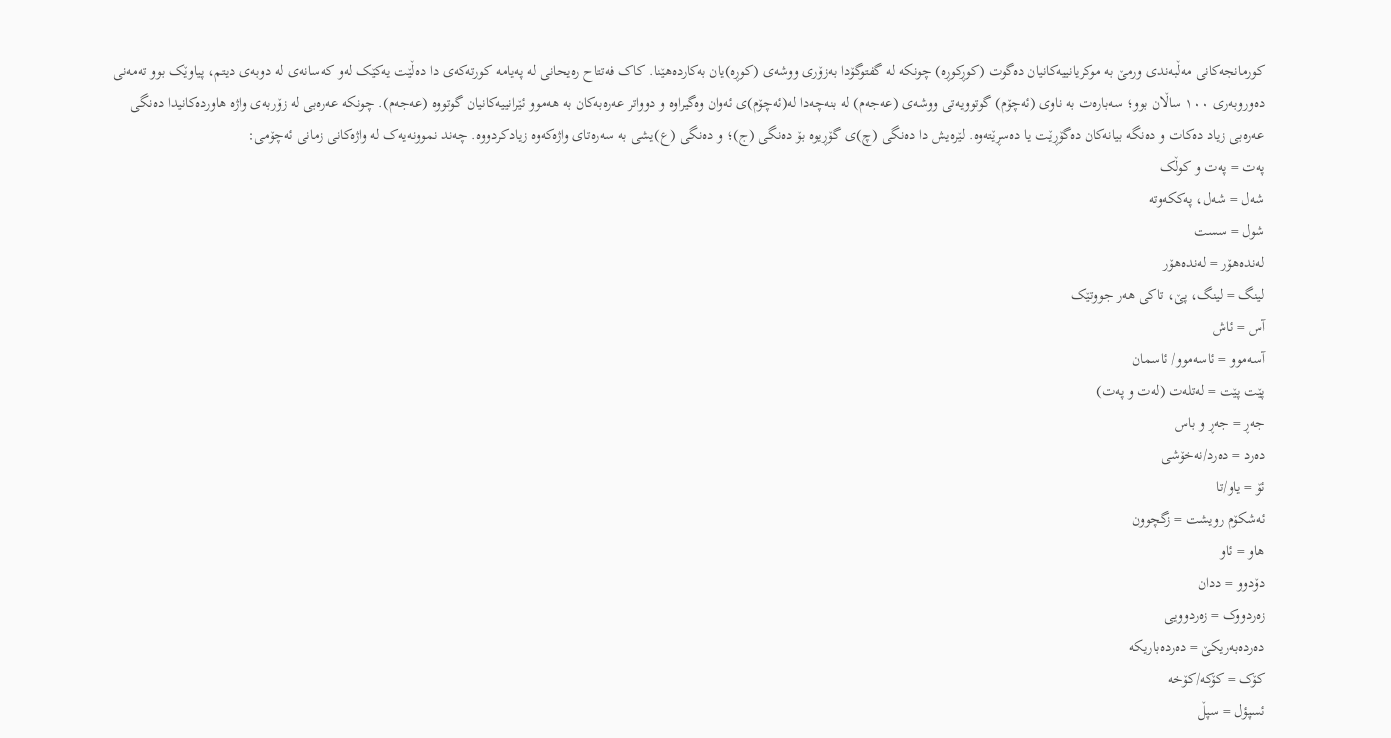کورمانجەکانی مەڵبەندی ورمێ بە موکریانییەکانیان دەگوت (کوڕکوڕە) چونکە لە گفتوگۆدا بەزۆری ووشەی (کوڕە)یان بەکاردەهێنا. کاک فەتتاح رەیحانی لە پەیامە کورتەکەی دا دەڵێت یەکێک لەو کەسانەی لە دوبەی دیتم، پیاوێک بوو تەمەنی دەوروبەری ١٠٠ ساڵان بوو؛ سەبارەت بە ناوی (ئەچۆم) گوتوویەتی ووشەی (عەجەم) لە بنەچەدا لە(ئەچۆم)ی ئەوان وەگیراوە و دوواتر عەرەبەکان بە هەموو ئێرانییەکانیان گوتووە (عەجەم). چونکە عەرەبی لە زۆربەی واژە هاوردەکانیدا دەنگی عەرەبی زیاد دەکات و دەنگە بیانەکان دەگۆڕێت یا دەسڕێتەوە. لێرەیش دا دەنگی (چ)ی گۆڕیوە بۆ دەنگی (ج)؛ و دەنگی (ع)یشی بە سەرەتای واژەکەوە زیادکردووە. چەند نموونەیەک لە واژەکانی زمانی ئەچۆمی:
پەت = پەت و کوڵک
شەل = شەل، پەککەوتە
شول = سست
لەندەهۆر = لەندەهۆر
لینگ = لینگ، پێ، تاکی هەر جووتێک
آس = ئاش
آسەموو = ئاسەموو/ ئاسمان
پێت پێت = لەتلەت (لەت و پەت)
جەڕ = جەڕ و باس
دەرد = دەرد/نەخۆشی
ئۆ = یاو/تا
ئەشکۆم رویشت = زگچوون
هاو = ئاو
دۆدوو = ددان
زەردووک = زەردوویی
دەردەبەریکێ = دەردەباریکە
کۆک = کۆکە/کۆخە
ئسپؤل = سپڵ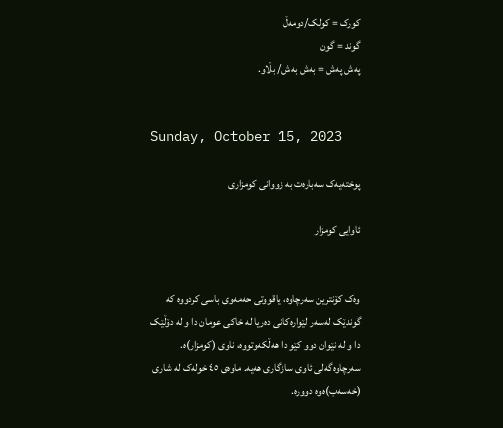کورک = کولک/دومەڵ
گوند = گون
پەش پەش = بەش بەش/ بڵاو.


Sunday, October 15, 2023

پوختەیەک سەبارەت بە زووانی کومزاری

ئاوایی کومزار


وەک کۆنترین سەرچاوە، یاقووتی حەمەوی باسی کردووە کە گوندێک لەسەر لێوارەکانی دەریا لە خاکی عومان دا و لە دۆڵێک دا و لە نێوان دوو کێو دا هەڵکەوتووە، ناوی (کومزار)ە. سەرچاوەگەلی ئاوی سازگاری هەیە. ماوەی ٤٥ خولەک لە شاری (خەسەب)ەوە دوورە.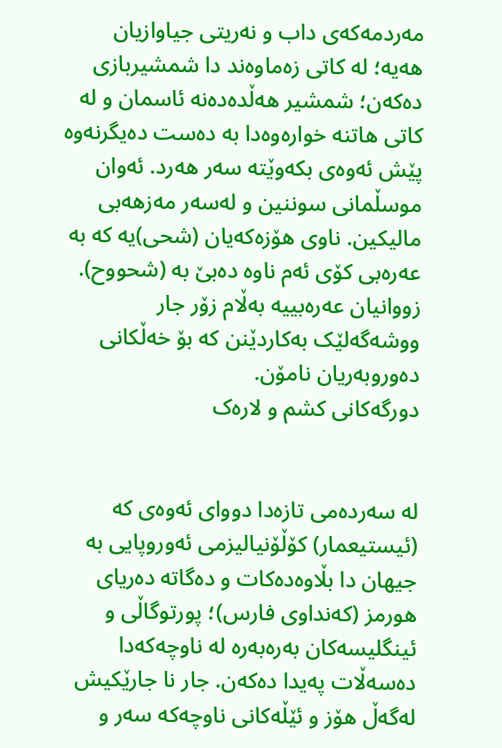مەردمەکەی داب و نەریتی جیاوازیان هەیە؛ لە کاتی زەماوەند دا شمشیربازی دەکەن؛ شمشیر هەڵدەدەنە ئاسمان و لە کاتی هاتنە خوارەوەدا بە دەست دەیگرنەوە پێش ئەوەی بکەوێتە سەر هەرد. ئەوان موسڵمانی سوننین و لەسەر مەزهەبی مالیکین. ناوی هۆزەکەیان (شحی)یە کە بە عەرەبی کۆی ئەم ناوە دەبێ بە (شحووح). زووانیان عەرەبییە بەڵام زۆر جار ووشەگەلێک بەکاردێنن کە بۆ خەڵکانی دەوروبەریان نامۆن.
دورگەکانی کشم و لارەک


لە سەردەمی تازەدا دووای ئەوەی کە (ئیستیعمار) کۆڵۆنیالیزمی ئەوروپایی بە جیهان دا بڵاوەدەکات و دەگاتە دەریای هورمز (کەنداوی فارس)؛ پورتوگاڵی و ئینگلیسەکان بەرەبەرە لە ناوچەکەدا دەسەڵات پەیدا دەکەن. جار نا جارێکیش لەگەڵ هۆز و ئێڵەکانی ناوچەکە سەر و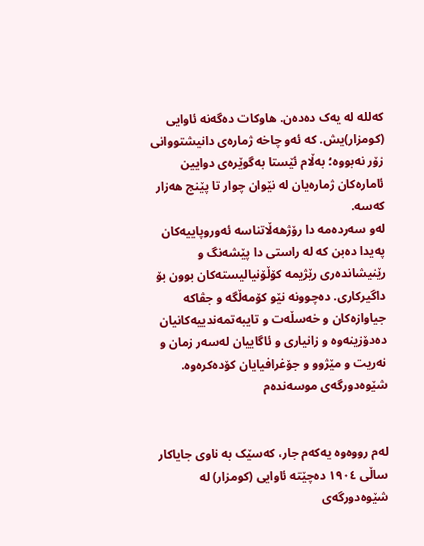کەللە لە یەک دەدەن. هاوکات دەگەنە ئاوایی (کومزار)یش. کە ئەو چاخە ژمارەی دانیشتووانی زۆر نەبووە؛ بەڵام ئێستا بەگوێرەی دوایین ئامارەکان ژمارەیان لە نێوان چوار تا پێنج هەزار کەسە.
لەو سەردەمە دا رۆژهەڵاتناسە ئەوروپاییەکان پەیدا دەبن کە لە راستی دا پێشەنگ و رێنیشاندەری رێژیمە کۆڵۆنیالیستەکان بوون بۆ داگیرکاری. دەچوونە نێو کۆمەڵگە و جڤاکە جیاوازەکان و خەسڵەت و تایبەتمەندییەکانیان دەدۆزینەوە و زانیاری و ئاگاییان لەسەر زمان و نەریت و مێژوو و جۆغرافیایان کۆدەکرەوە.
شێوەدورگەی موسەندەم


لەم رووەوە یەکەم جار، کەسێک بە ناوی جایاکار ساڵی ١٩٠٤ دەچێتە ئاوایی (کومزار) لە شێوەدورگەی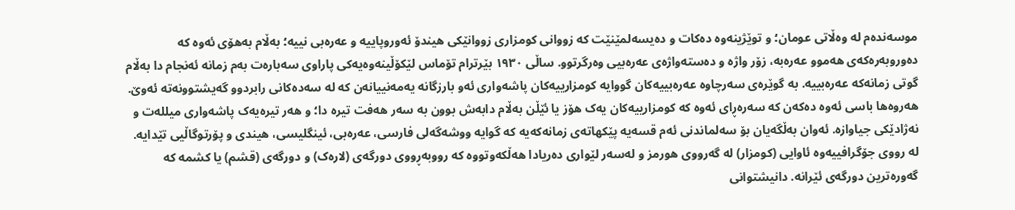موسەندەم لە وەڵاتی عومان؛ و توێژینەوە دەکات و دەیسەلمێنێت کە زووانی کومزاری زووانێکی هیندۆ ئەوروپاییە و عەرەبی نییە؛ بەڵام بەهۆی ئەوە کە دەوروبەرەکەی هەموو عەرەبە، زۆر واژە و دەستەواژەی عەرەبیی وەرگرتوو. ساڵی ١٩٣٠ بێرترام تۆماس لێکۆڵینەوەیەکی پاراوی سەبارەت بەم زمانە ئەنجام دا بەڵام گوتی زمانەکە عەرەبییە. بە گوێرەی سەرچاوە عەرەبییەکان گووایە کومزارییەکان پاشەواری ئەو بارزگانە یەمەنییانەن کە لە سەدەکانی رابردوو گەیشتوونەتە ئەوێ. هەروەها باسی ئەوە دەکەن کە سەرەڕای ئەوە کە کومزارییەکان یەک هۆز یا ئێڵن بەڵام دابەش بوون بە سەر هەفت تیرە دا؛ و هەر تیرەیەک پاشەواری میللەت و نەژادێکی جیاوازە. ئەوان بەڵگەیان بۆ سەلماندنی ئەم قسەیە پێکهاتەی زمانەکەیە کە گوایە ووشەگەلی فارسی، عەرەبی، ئینگلیسی، هیندی و پۆرتوگاڵیی تێدایە.
لە رووی جۆگرافییەوە ئاوایی (کومزار) لە گەرووی هورمز و لەسەر لێواری دەریادا هەڵکەوتووە کە رووبەڕووی دورگەی (لارەک) و دورگەی (قشم) یا کشمە کە گەورەترین دورگەی ئێرانە. دانیشتوانی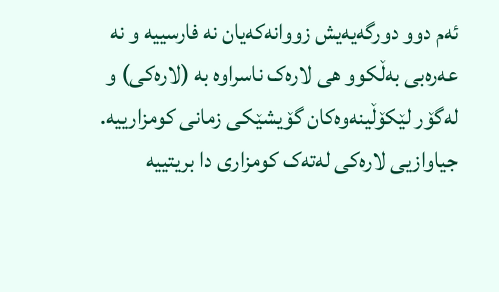ئەم دوو دورگەیەیش زووانەکەیان نە فارسییە و نە عەرەبی بەڵکوو هی لارەک ناسراوە بە (لارەکی) و لەگۆر لێکۆڵینەوەکان گۆیشێکی زمانی کومزارییە. جیاوازیی لارەکی لەتەک کومزاری دا بریتییە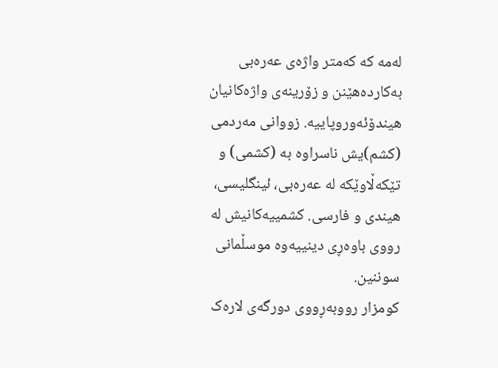لەمە کە کەمتر واژەی عەرەبی بەکاردەهێنن و زۆرینەی واژەکانیان هیندۆئەوروپاییە. زووانی مەردمی (کشم)یش ناسراوە بە (کشمی) و تێکەڵاوێکە لە عەرەبی، ئینگلیسی، هیندی و فارسی. کشمییەکانیش لە رووی باوەڕی دینییەوە موسڵمانی سوننین.
کومزار رووبەڕووی دورگەی لارەک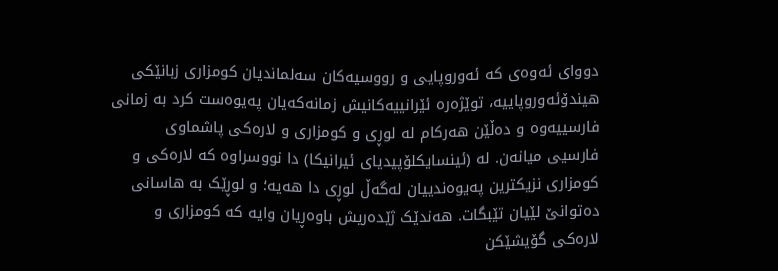دووای ئەوەی کە ئەوروپایی و رووسیەکان سەلماندیان کومزاری زبانێکی هیندۆئەوروپاییە، توێژەرە ئێرانییەکانیش زمانەکەیان پەیوەست کرد بە زمانی فارسییەوە و دەڵێن هەرکام لە لوڕی و کومزاری و لارەکی پاشماوی فارسیی میانەن. لە (ئینسایکلۆپیدیای ئیرانیکا) دا نووسراوە کە لارەکی و کومزاری نزیکترین پەیوەندییان لەگەڵ لوڕی دا هەیە؛ و لوڕێک بە هاسانی دەتوانێ لێیان تێبگات. هەندێک ژێدەریش باوەڕیان وایە کە کومزاری و لارەکی گۆیشێکن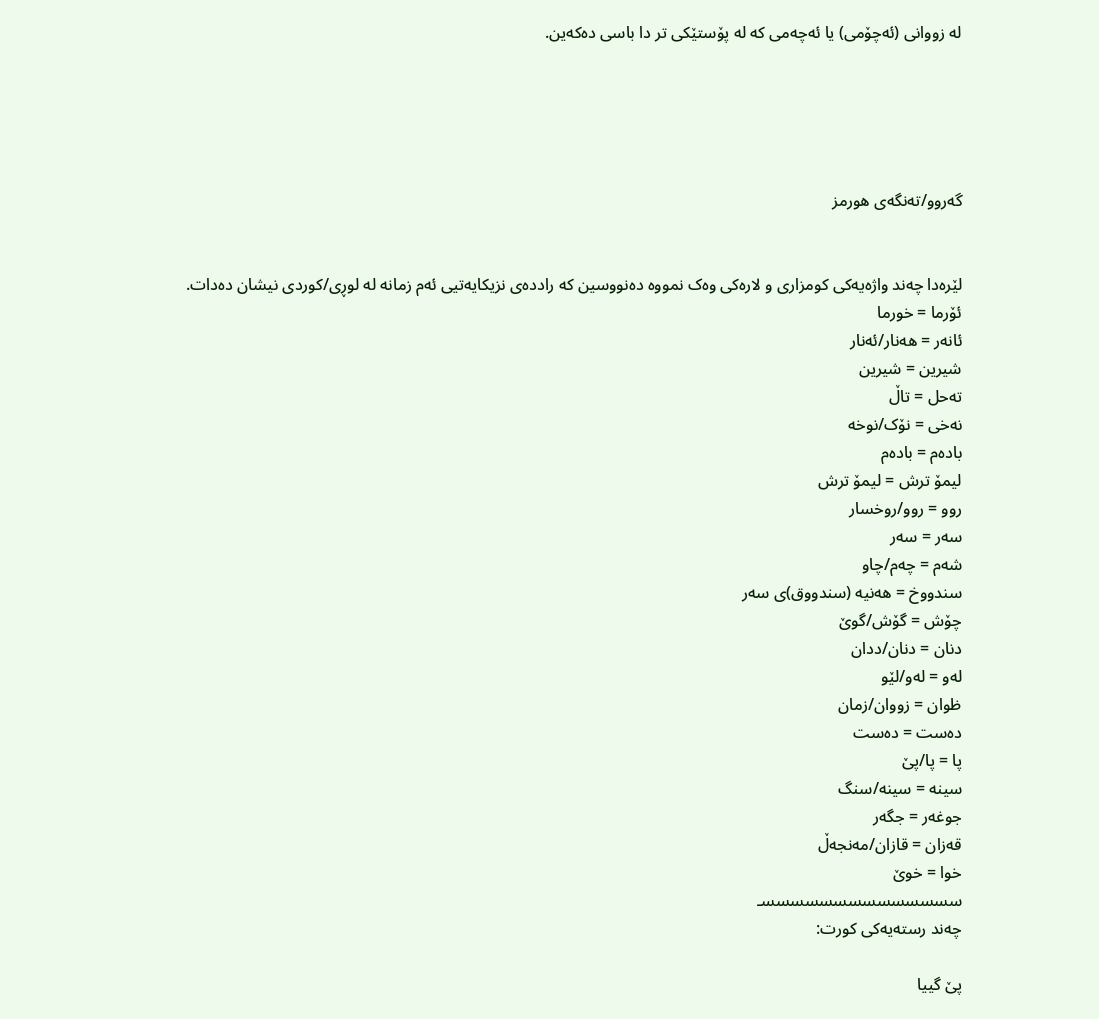لە زووانی (ئەچۆمی) یا ئەچەمی کە لە پۆستێکی تر دا باسی دەکەین.





گەروو/تەنگەی هورمز


لێرەدا چەند واژەیەکی کومزاری و لارەکی وەک نمووە دەنووسین کە راددەی نزیکایەتیی ئەم زمانە لە لوڕی/کوردی نیشان دەدات.
ئۆرما = خورما
ئانەر = هەنار/ئەنار
شیرین = شیرین
تەحل = تاڵ
نەخی = نۆک/نوخە
بادەم = بادەم
لیمۆ ترش = لیمۆ ترش
روو = روو/روخسار
سەر = سەر
شەم = چەم/چاو
سندووخ = هەنیە (سندووق)ی سەر
چۆش = گۆش/گوێ
دنان = دنان/ددان
لەو = لەو/لێو
ظوان = زووان/زمان
دەست = دەست
پا = پا/پێ
سینە = سینە/سنگ
جوغەر = جگەر
قەزان = قازان/مەنجەڵ
خوا = خوێ
سسسسسسسسسسسسسسـ
چەند رستەیەکی کورت:

پێ گییا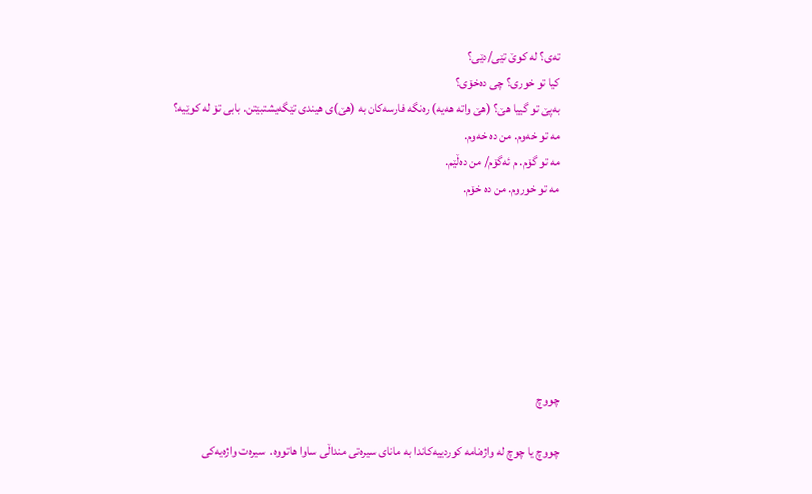تەی؟ لە کوێ تێی/دێی؟
کیا تو خوری؟ چی دەخۆی؟
بەپێ تو گییا هێ؟ (هێ واتە هەیە) رەنگە فارسەکان بە (هێ)ی هیندی تێگەیشتبێتن. بابی تۆ لە کوێیە؟
مە تو خەوم. من دە خەوم.
مە تو گۆم. م ئەگۆم/ من دەڵێم.
مە تو خوروم. من دە خۆم.







چووچ

چووچ یا چوچ لە واژەنامە کوردییەکاندا بە مانای سیرەتی منداڵی ساوا هاتووە.  سیرەت واژەیەکی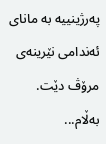پەرژینییە بە مانای ئەندامی نێرینەی مرۆڤ دێت.  بەڵام...